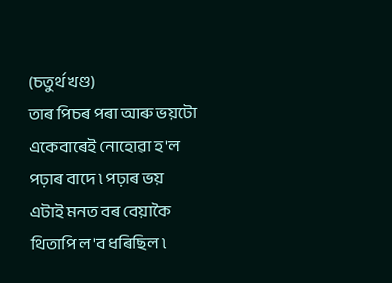(চতুৰ্থ খণ্ড)
তাৰ পিচৰ পৰা আৰু ভয়টো একেবাৰেই নোহোৱা হ'ল পঢ়াৰ বাদে ৷ পঢ়াৰ ভয় এটাই মনত বৰ বেয়াকৈ থিতাপি ল'ব ধৰিছিল ৷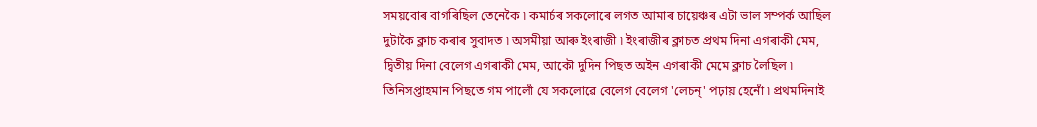সময়বোৰ বাগৰিছিল তেনেকৈ ৷ কমাৰ্চৰ সকলোৰে লগত আমাৰ চায়েঞ্চৰ এটা ভাল সম্পৰ্ক আছিল দুটাকৈ ক্লাচ কৰাৰ সুবাদত ৷ অসমীয়া আৰু ইংৰাজী ৷ ইংৰাজীৰ ক্লাচত প্ৰথম দিনা এগৰাকী মেম, দ্বিতীয় দিনা বেলেগ এগৰাকী মেম, আকৌ দুদিন পিছত অইন এগৰাকী মেমে ক্লাচ লৈছিল ৷ তিনিসপ্তাহমান পিছতে গম পালোঁ যে সকলোৱে বেলেগ বেলেগ 'লেচন্' পঢ়ায় হেনোঁ ৷ প্ৰথমদিনাই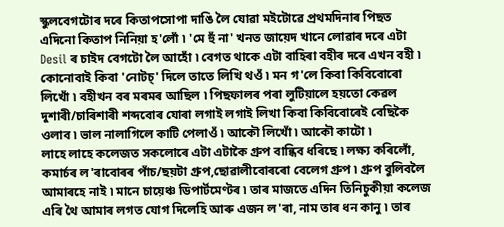স্কুলবেগটোৰ দৰে কিতাপসোপা দাঙি লৈ যোৱা মইটোৱে প্ৰথমদিনাৰ পিছত এদিনো কিতাপ নিনিয়া হ'লোঁ ৷ 'মে হুঁ না' খনত জায়েদ খানে লোৱাৰ দৰে এটা Desil ৰ চাইদ বেগটো লৈ আহোঁ ৷ বেগত থাকে এটা বাহিৰা বহীৰ দৰে এখন বহী ৷ কোনোবাই কিবা 'নোটচ্' দিলে তাতে লিখি থওঁ ৷ মন গ'লে কিবা কিবিবোৰো লিখোঁ ৷ বহীখন বৰ মৰমৰ আছিল ৷ পিছফালৰ পৰা লুটিয়ালে হয়তো কেৱল দুশাৰী/চাৰিশাৰী শব্দবোৰ যোৰা লগাই লগাই লিখা কিবা কিবিবোৰেই বেছিকৈ ওলাব ৷ ভাল নালাগিলে কাটি পেলাওঁ ৷ আকৌ লিখোঁ ৷ আকৌ কাটো ৷
লাহে লাহে কলেজত সকলোৰে এটা এটাকৈ গ্ৰুপ বান্ধিব ধৰিছে ৷ লক্ষ্য কৰিলোঁ, কমাৰ্চৰ ল'ৰাবোৰৰ পাঁচ/ছয়টা গ্ৰুপ,ছোৱালীবোৰৰো বেলেগ গ্ৰুপ ৷ গ্ৰুপ বুলিবলৈ আমাৰহে নাই ৷ মানে চায়েঞ্চ ডিপাৰ্টমেণ্টৰ ৷ তাৰ মাজতে এদিন তিনিচুকীয়া কলেজ এৰি থৈ আমাৰ লগত যোগ দিলেহি আৰু এজন ল'ৰা, নাম তাৰ ধন কানু ৷ তাৰ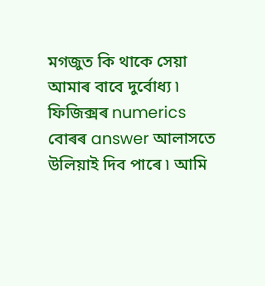মগজুত কি থাকে সেয়া আমাৰ বাবে দুৰ্বোধ্য ৷ ফিজিক্সৰ numerics বোৰৰ answer আলাসতে উলিয়াই দিব পাৰে ৷ আমি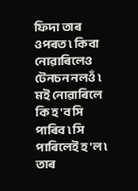ফিদা তাৰ ওপৰত ৷ কিবা নোৱাৰিলেও টেনচন নলওঁ ৷ মই নোৱাৰিলে কি হ'ব সি পাৰিব ৷ সি পাৰিলেই হ'ল ৷ তাৰ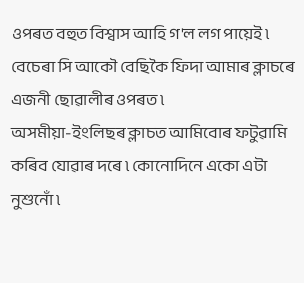ওপৰত বহুত বিশ্বাস আহি গ'ল লগ পায়েই ৷ বেচেৰা সি আকৌ বেছিকৈ ফিদা আমাৰ ক্লাচৰে এজনী ছোৱালীৰ ওপৰত ৷
অসমীয়া-ইংলিছৰ ক্লাচত আমিবোৰ ফটুৱামি কৰিব যোৱাৰ দৰে ৷ কোনোদিনে একো এটা নুশুনোঁ ৷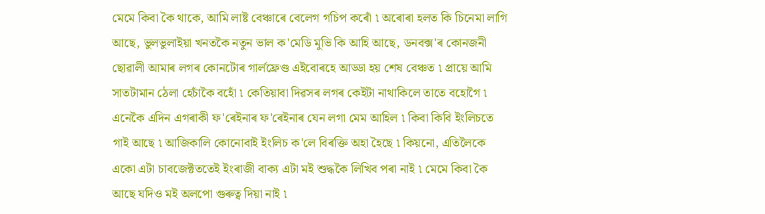মেমে কিবা কৈ থাকে, আমি লাষ্ট বেঞ্চাৰে বেলেগ গচিপ কৰোঁ ৷ অৰোৰা হলত কি চিনেমা লাগি আছে, ভুলভুলাইয়া খনতকৈ নতুন ভাল ক'মেডি মুভি কি আহি আছে, ডনবক্স'ৰ কোনজনী ছোৱালী আমাৰ লগৰ কোনটোৰ গাৰ্লফ্ৰেণ্ড এইবোৰহে আড্ডা হয় শেষ বেঞ্চত ৷ প্ৰায়ে আমি সাতটামান ঠেলা হেচাঁকৈ বহোঁ ৷ কেতিয়াবা দিৱসৰ লগৰ কেইটা নাথাকিলে তাতে বহোগৈ ৷ এনেকৈ এদিন এগৰাকী ফ'ৰেইনাৰ ফ'ৰেইনাৰ যেন লগা মেম আহিল ৷ কিবা কিবি ইংলিচতে গাই আছে ৷ আজিকালি কোনোবাই ইংলিচ ক'লে বিৰক্তি অহা হৈছে ৷ কিয়নো, এতিলৈকে একো এটা চাবজেক্টততেই ইংৰাজী বাক্য এটা মই শুদ্ধকৈ লিখিব পৰা নাই ৷ মেমে কিবা কৈ আছে যদিও মই অলপো গুৰুত্ব দিয়া নাই ৷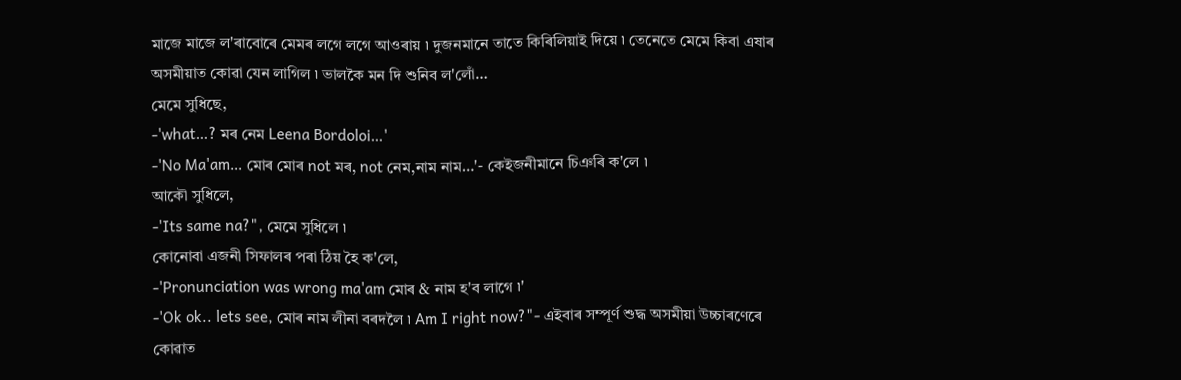মাজে মাজে ল'ৰাবোৰে মেমৰ লগে লগে আওৰায় ৷ দুজনমানে তাতে কিৰিলিয়াই দিয়ে ৷ তেনেতে মেমে কিবা এষাৰ অসমীয়াত কোৱা যেন লাগিল ৷ ভালকৈ মন দি শুনিব ল'লোঁ…
মেমে সুধিছে,
-'what…? মৰ নেম Leena Bordoloi…'
-'No Ma'am… মোৰ মোৰ not মৰ, not নেম,নাম নাম…'- কেইজনীমানে চিঞৰি ক'লে ৷
আকৌ সুধিলে,
-'Its same na?", মেমে সুধিলে ৷
কোনোবা এজনী সিফালৰ পৰা ঠিয় হৈ ক'লে,
-'Pronunciation was wrong ma'am মোৰ & নাম হ'ব লাগে ৷'
-'Ok ok.. lets see, মোৰ নাম লীনা বৰদলৈ ৷ Am I right now?"- এইবাৰ সম্পূৰ্ণ শুদ্ধ অসমীয়া উচ্চাৰণেৰে কোৱাত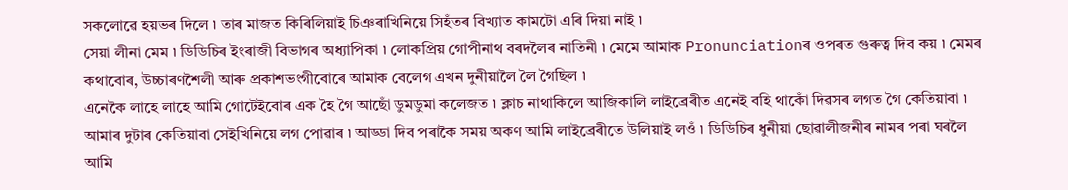সকলোৱে হয়ভৰ দিলে ৷ তাৰ মাজত কিৰিলিয়াই চিঞৰাখিনিয়ে সিহঁতৰ বিখ্যাত কামটো এৰি দিয়া নাই ৷
সেয়া লীনা মেম ৷ ডিডিচিৰ ইংৰাজী বিভাগৰ অধ্যাপিকা ৷ লোকপ্ৰিয় গোপীনাথ বৰদলৈৰ নাতিনী ৷ মেমে আমাক Pronunciationৰ ওপৰত গুৰুত্ব দিব কয় ৷ মেমৰ কথাবোৰ, উচ্চাৰণশৈলী আৰু প্ৰকাশভংগীবোৰে আমাক বেলেগ এখন দুনীয়ালৈ লৈ গৈছিল ৷
এনেকৈ লাহে লাহে আমি গোটেইবোৰ এক হৈ গৈ আছোঁ ডুমডুমা কলেজত ৷ ক্লাচ নাথাকিলে আজিকালি লাইব্ৰেৰীত এনেই বহি থাকোঁ দিৱসৰ লগত গৈ কেতিয়াবা ৷ আমাৰ দুটাৰ কেতিয়াবা সেইখিনিয়ে লগ পোৱাৰ ৷ আড্ডা দিব পৰাকৈ সময় অকণ আমি লাইব্ৰেৰীতে উলিয়াই লওঁ ৷ ডিডিচিৰ ধুনীয়া ছোৱালীজনীৰ নামৰ পৰা ঘৰলৈ আমি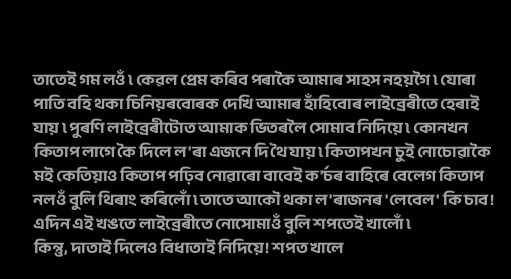তাতেই গম লওঁ ৷ কেৱল প্ৰেম কৰিব পৰাকৈ আমাৰ সাহস নহয়গৈ ৷ যোৰা পাতি বহি থকা চিনিয়ৰবোৰক দেখি আমাৰ হাঁহিবোৰ লাইব্ৰেৰীতে হেৰাই যায় ৷ পুৰণি লাইব্ৰেৰীটোত আমাক ভিতৰলৈ সোমাব নিদিয়ে ৷ কোনখন কিতাপ লাগে কৈ দিলে ল'ৰা এজনে দি থৈ যায় ৷ কিতাপখন চুই নোচোৱাকৈ মই কেতিয়াও কিতাপ পঢ়িব নোৱাৰো বাবেই ক'ৰ্চৰ বাহিৰে বেলেগ কিতাপ নলওঁ বুলি থিৰাং কৰিলোঁ ৷ তাতে আকৌ থকা ল'ৰাজনৰ 'লেবেল' কি চাব! এদিন এই খঙতে লাইব্ৰেৰীতে নোসোমাওঁ বুলি শপতেই খালোঁ ৷
কিন্তু, দাতাই দিলেও বিধাতাই নিদিয়ে! শপত খালে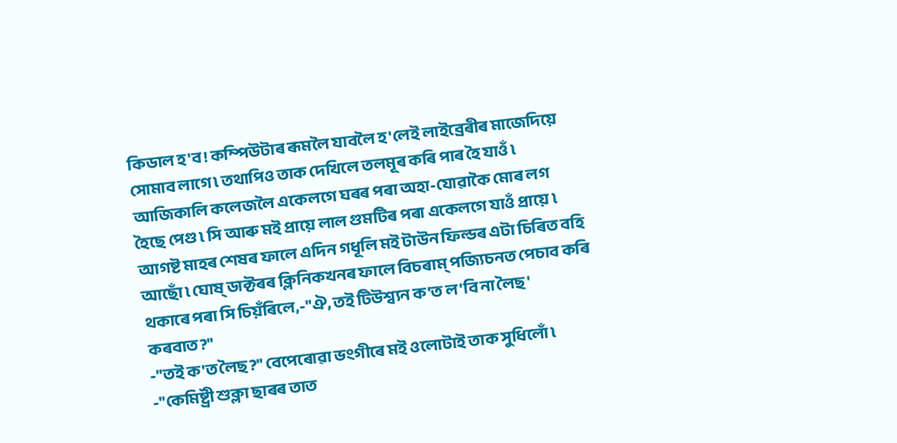কিডাল হ'ব! কম্পিউটাৰ ৰূমলৈ যাবলৈ হ'লেই লাইব্ৰেৰীৰ মাজেদিয়ে সোমাব লাগে ৷ তথাপিও তাক দেখিলে তলমূৰ কৰি পাৰ হৈ যাওঁ ৷
আজিকালি কলেজলৈ একেলগে ঘৰৰ পৰা অহা-যোৱাকৈ মোৰ লগ হৈছে পেগু ৷ সি আৰু মই প্ৰায়ে লাল গুমটিৰ পৰা একেলগে যাওঁ প্ৰায়ে ৷
আগষ্ট মাহৰ শেষৰ ফালে এদিন গধূলি মই টাউন ফিল্ডৰ এটা চিৰিত বহি আছোঁ ৷ ঘোষ্ ডাক্টৰৰ ক্লিনিকখনৰ ফালে বিচৰাম্ পজ্যিচনত পেচাব কৰি থকাৰে পৰা সি চিয়ঁৰিলে,-"ঐ, তই টিউশ্ব্যন ক'ত ল'বি না লৈছ' কৰবাত?"
-"তই ক'ত লৈছ?" বেপেৰোৱা ভংগীৰে মই ওলোটাই তাক সুধিলোঁ ৷
-"কেমিষ্ট্ৰী শুক্লা ছাৰৰ তাত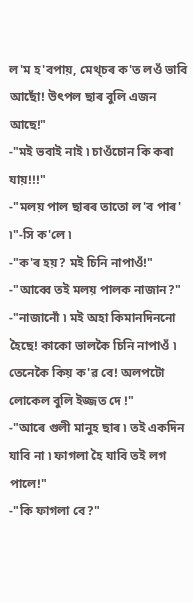ল'ম হ'বপায়, মেথ্চৰ ক'ত লওঁ ভাবি আছোঁ! উৎপল ছাৰ বুলি এজন আছে!"
-"মই ভবাই নাই ৷ চাওঁচোন কি কৰা যায়!!!"
-"মলয় পাল ছাৰৰ তাতো ল'ব পাৰ' ৷"-সি ক'লে ৷
-"ক'ৰ হয়? মই চিনি নাপাওঁ!"
-"আব্বে তই মলয় পালক নাজান?"
-"নাজানোঁ ৷ মই অহা কিমানদিননো হৈছে! কাকো ভালকৈ চিনি নাপাওঁ ৷ তেনেকৈ কিয় ক'ৱ বে! অলপটো লোকেল বুলি ইজ্জত দে !"
-"আৰে গুলী মানুহ ছাৰ ৷ তই একদিন যাবি না ৷ ফাগলা হৈ যাবি তই লগ পালে!"
-"কি ফাগলা বে?"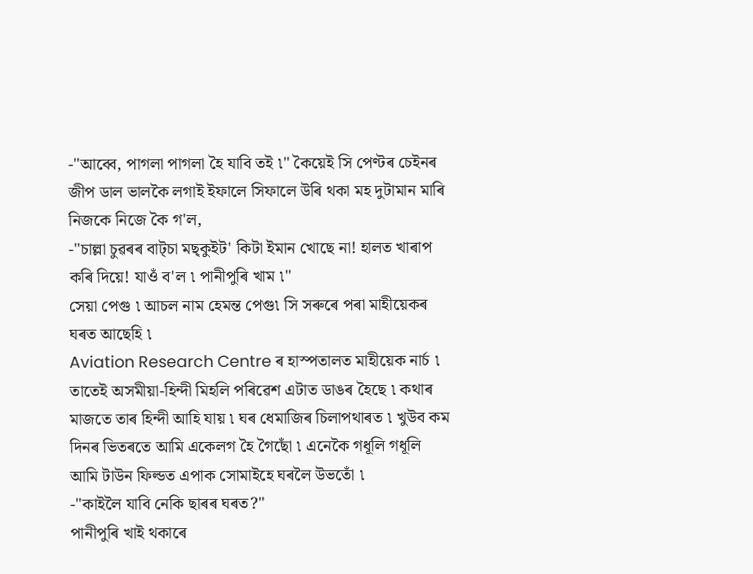-"আব্বে, পাগলা পাগলা হৈ যাবি তই ৷" কৈয়েই সি পেণ্টৰ চেইনৰ জীপ ডাল ভালকৈ লগাই ইফালে সিফালে উৰি থকা মহ দুটামান মাৰি নিজকে নিজে কৈ গ'ল,
-"চাল্লা চুৱৰৰ বাট্চা মছ্কুইট' কিটা ইমান খোছে না! হালত খাৰাপ কৰি দিয়ে! যাওঁ ব'ল ৷ পানীপুৰি খাম ৷"
সেয়া পেগু ৷ আচল নাম হেমন্ত পেগু৷ সি সৰুৰে পৰা মাহীয়েকৰ ঘৰত আছেহি ৷
Aviation Research Centre ৰ হাস্পতালত মাহীয়েক নাৰ্চ ৷ তাতেই অসমীয়া-হিন্দী মিহলি পৰিৱেশ এটাত ডাঙৰ হৈছে ৷ কথাৰ মাজতে তাৰ হিন্দী আহি যায় ৷ ঘৰ ধেমাজিৰ চিলাপথাৰত ৷ খুউব কম দিনৰ ভিতৰতে আমি একেলগ হৈ গৈছোঁ ৷ এনেকৈ গধূলি গধূলি আমি টাউন ফিল্ডত এপাক সোমাইহে ঘৰলৈ উভতোঁ ৷
-"কাইলৈ যাবি নেকি ছাৰৰ ঘৰত?"
পানীপুৰি খাই থকাৰে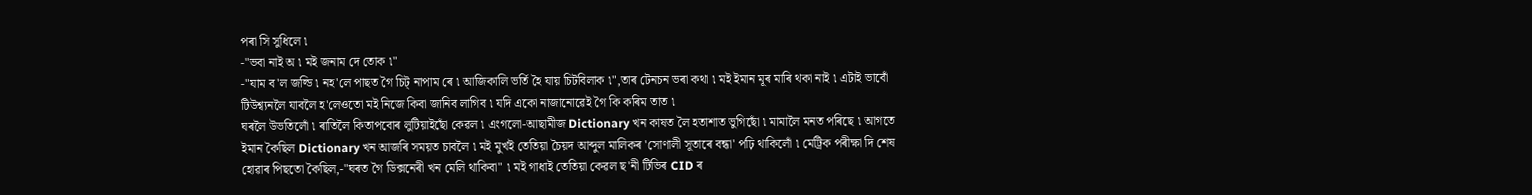পৰা সি সুধিলে ৷
-"ভবা নাই অ ৷ মই জনাম দে তোক ৷"
-"যাম ব'ল জল্ডি ৷ নহ'লে পাছত গৈ চিট্ নাপাম ৰে ৷ আজিকালি ভৰ্তি হৈ যায় চিটবিলাক ৷",তাৰ টেনচন ভৰা কথা ৷ মই ইমান মূৰ মাৰি থকা নাই ৷ এটাই ভাবোঁ টিউশ্ব্যনলৈ যাবলৈ হ'লেওতো মই নিজে কিবা জানিব লাগিব ৷ যদি একো নাজানোৱেই গৈ কি কৰিম তাত ৷
ঘৰলৈ উভতিলোঁ ৷ ৰাতিলৈ কিতাপবোৰ লুটিয়াইছোঁ কেৱল ৷ এংগলো-আছামীজ Dictionary খন কাষত লৈ হতাশাত ভুগিছোঁ ৷ মামালৈ মনত পৰিছে ৷ আগতে ইমান কৈছিল Dictionary খন আজৰি সময়ত চাবলৈ ৷ মই মুৰ্খই তেতিয়া চৈয়দ আব্দুল মালিকৰ 'সোণালী সূতাৰে বন্ধা' পঢ়ি থাকিলোঁ ৷ মেট্ৰিক পৰীক্ষা দি শেষ হোৱাৰ পিছতো কৈছিল,-"ঘৰত গৈ ডিক্সনেৰী খন মেলি থাকিবা" ৷ মই গাধাই তেতিয়া কেৱল ছ'নী টিভিৰ CID ৰ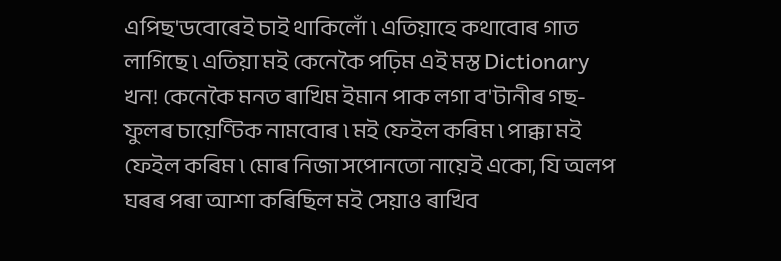এপিছ'ডবোৰেই চাই থাকিলোঁ ৷ এতিয়াহে কথাবোৰ গাত লাগিছে ৷ এতিয়া মই কেনেকৈ পঢ়িম এই মস্ত Dictionary খন! কেনেকৈ মনত ৰাখিম ইমান পাক লগা ব'টানীৰ গছ-ফুলৰ চায়েণ্টিক নামবোৰ ৷ মই ফেইল কৰিম ৷ পাক্কা মই ফেইল কৰিম ৷ মোৰ নিজা সপোনতো নায়েই একো, যি অলপ ঘৰৰ পৰা আশা কৰিছিল মই সেয়াও ৰাখিব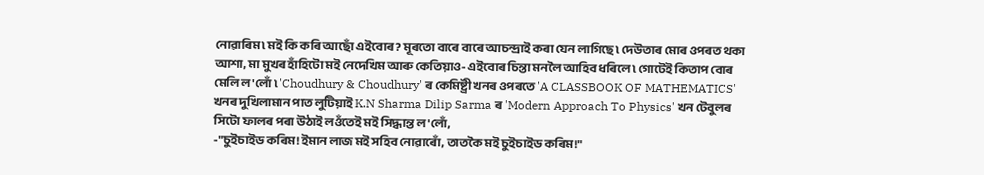নোৱাৰিম ৷ মই কি কৰি আছোঁ এইবোৰ? মূৰতো বাৰে বাৰে আচন্দ্ৰাই কৰা যেন লাগিছে ৷ দেউতাৰ মোৰ ওপৰত থকা আশা, মা মুখৰ হাঁহিটো মই নেদেখিম আৰু কেতিয়াও- এইবোৰ চিন্তা মনলৈ আহিব ধৰিলে ৷ গোটেই কিতাপ বোৰ মেলি ল'লোঁ ৷ 'Choudhury & Choudhury' ৰ কেমিষ্ট্ৰী খনৰ ওপৰতে 'A CLASSBOOK OF MATHEMATICS' খনৰ দুখিলামান পাত লুটিয়াই K.N Sharma Dilip Sarma ৰ 'Modern Approach To Physics' খন টেবুলৰ সিটো ফালৰ পৰা উঠাই লওঁতেই মই সিদ্ধান্ত ল'লোঁ,
-"চুইচাইড কৰিম! ইমান লাজ মই সহিব নোৱাৰোঁ, তাতকৈ মই চুইচাইড কৰিম!"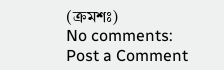(ক্ৰমশঃ)
No comments:
Post a Comment